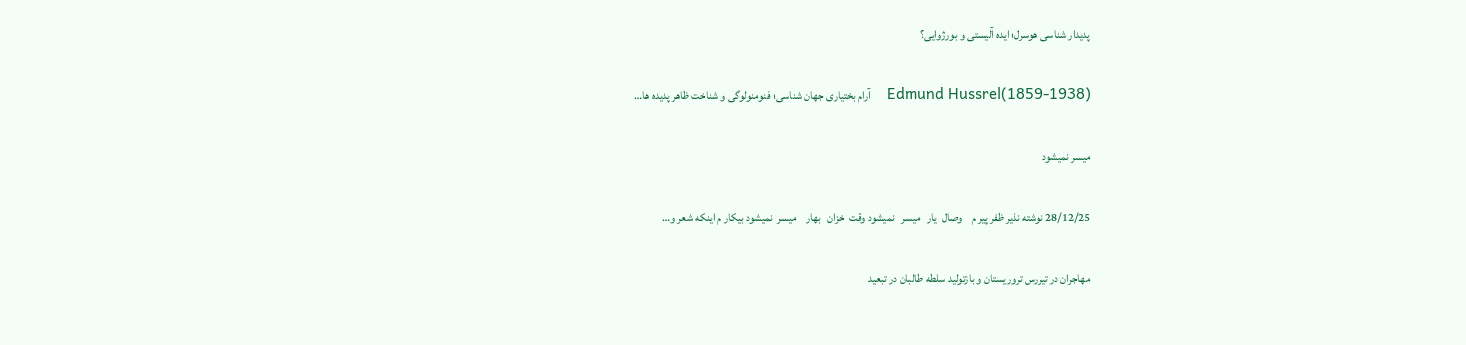پدیدار شناسی هوسرل؛ ایده آلیستی و بورژوایی؟

Edmund Hussrel(1859-1938)    آرام بختیاری جهان شناسی؛ فنومنولوگی و شناخت ظاهر پدیده ها…

ميسر نميشود

28/12/25 نوشته نذير ظفر پير م    وصال  يار   ميسر   نميشود وقت  خزان   بهار    ميسر  نميشود بيكار م اينكه شعر و…

مهاجران در تیررس تروریستان و بازتولید سلطه طالبان در تبعید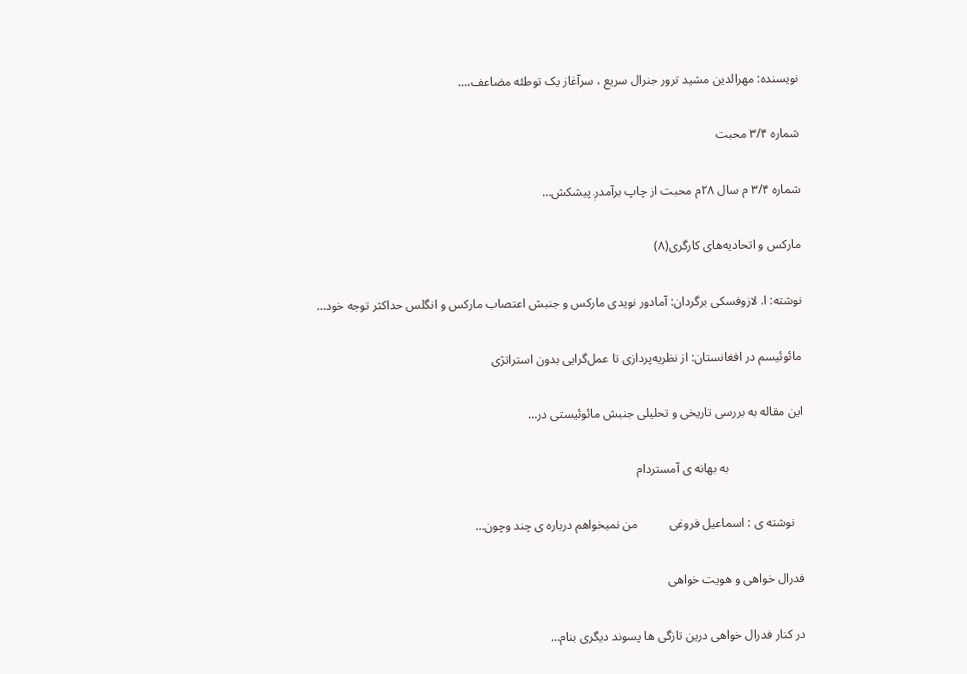نویسنده: مهرالدین مشید ترور جنرال سریع ، سرآغاز یک توطئه مضاعف،…

شماره ۳/۴ محبت

شماره ۳/۴ م سال ۲۸م محبت از چاپ برآمدږ پیشکش…

مارکس و اتحادیه‌های کارگری(۸)

نوشته: ا. لازوفسکی برگردان: آمادور نویدی مارکس و جنبش اعتصاب مارکس و انگلس حداکثر توجه خود…

مائوئیسم در افغانستان: از نظریه‌پردازی تا عمل‌گرایی بدون استراتژی

این مقاله به بررسی تاریخی و تحلیلی جنبش مائوئیستی در…

                        به بهانه ی آمستردام

   نوشته ی : اسماعیل فروغی          من نمیخواهم درباره ی چند وچون…

فدرال خواهی و هویت خواهی

در کنار فدرال خواهی درین تازگی ها پسوند دیگری بنام…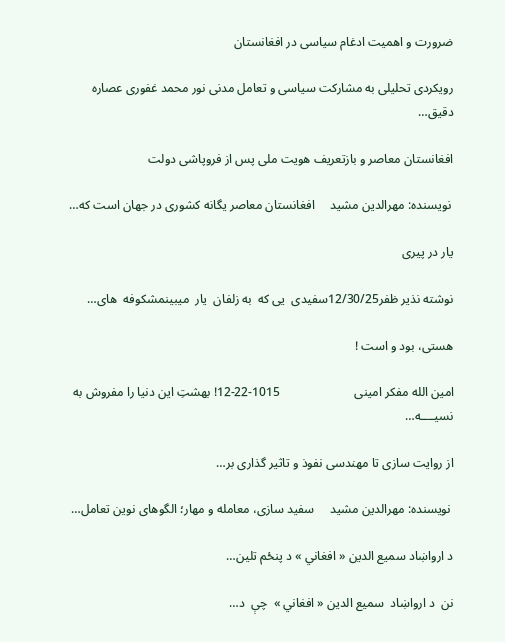ضرورت و اهمیت ادغام سیاسی در افغانستان

رویکردی تحلیلی به مشارکت سیاسی و تعامل مدنی نور محمد غفوری عصاره دقیق…

افغانستان معاصر و بازتعریف هویت ملی پس از فروپاشی دولت

 نویسنده: مهرالدین مشید     افغانستان معاصر یگانه کشوری در جهان است که…

یار در پیری

نوشته نذیر ظفر12/30/25سفیدی  يى که  به زلفان  یار  میبینمشکوفه  هاى…

هستی، بود و است !

امین الله مفکر امینی                        1015-22-12! بهشتِ این دنیا را مفروش به نسیــــه…

از روایت سازی تا مهندسی نفوذ و تاثیر گذاری بر…

 نویسنده: مهرالدین مشید     سفید سازی، معامله و مهار؛ الگوهای نوین تعامل…

د ارواښاد سمیع الدین « افغاني » د پنځم تلین…

نن  د ارواښاد  سمیع الدین « افغاني »  چې  د…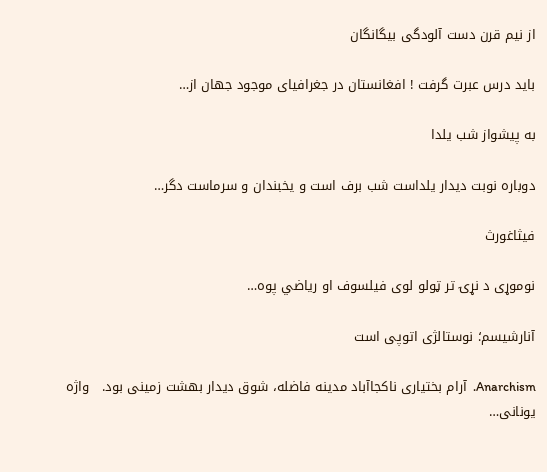از نیم قرن دست آلودگی بیگانگان

باید درس عبرت گرفت ! افغانستان در جغرافیای موجود جهان از…

به پیشواز شب یلدا

دوباره نوبت دیدار یلداست شب برف است و یخبندان و سرماست دگر…

فیثاغورث

نوموړی د نړۍ تر ټولو لوی فیلسوف او ریاضي پوه…

آنارشیسم؛ نوستالژی اتوپی است

Anarchism.  آرام بختیاری ناکجاآباد مدینه فاضله، شوق دیدار بهشت زمینی بود.   واژه یونانی…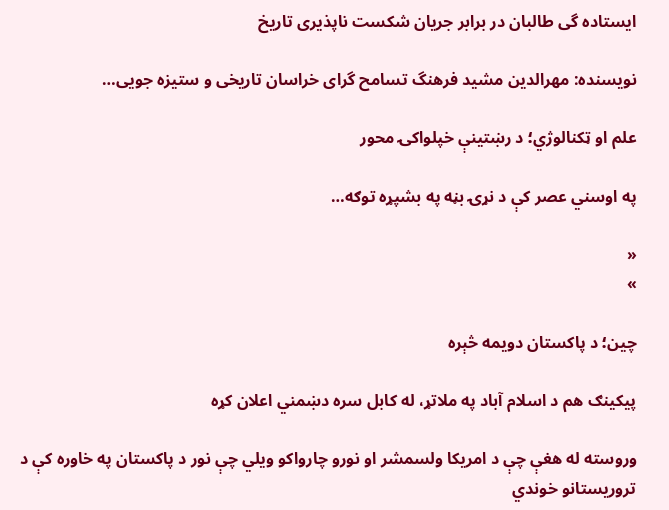ایستاده گی طالبان در برابر جریان شکست ناپذیری تاریخ

نویسنده: مهرالدین مشید فرهنگ تسامح گرای خراسان تاریخی و ستیزه جویی…

علم او ټکنالوژي؛ د رښتینې خپلواکۍ محور

په اوسني عصر کې د نړۍ بڼه په بشپړه توګه…

«
»

چين؛ د پاکستان دويمه څېره

پیکینګ هم د اسلام آباد په ملاتړ، له کابل سره دښمني اعلان کړه

وروسته له هغې چې د امریکا ولسمشر او نورو چارواکو ویلي چې نور د پاکستان په خاوره کې د تروریستانو خوندي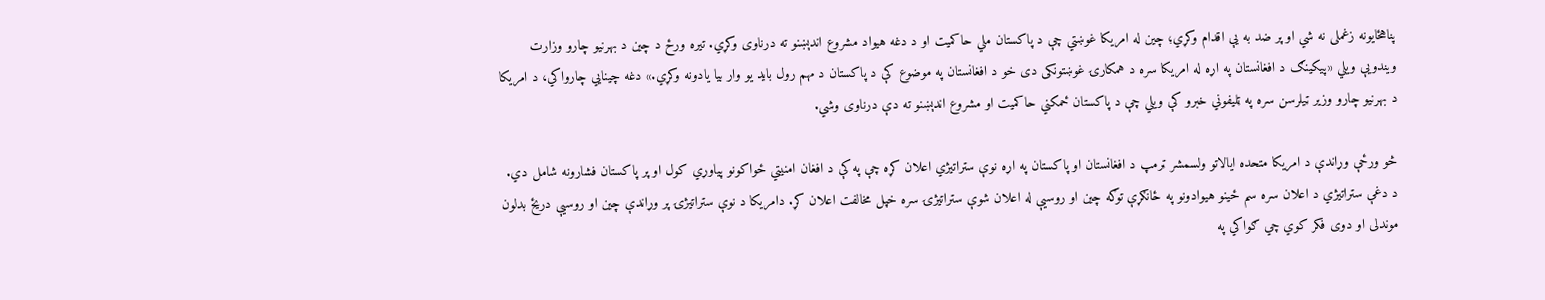پناهځایونه زغملی نه شي او پر ضد به يې اقدام وکړي؛ چین له امریکا غوښتي چې د پاکستان ملي حاکمیت او د دغه هیواد مشروع اندېښنو ته درناوی وکړي. تيره ورځ د چین د بهرنیو چارو وزارت ویندويې ويلي «پیکینګ د افغانستان په اړه له امریکا سره د همکارۍ غوښتونکی دی خو د افغانستان په موضوع کې د پاکستان د مهم رول باید یو وار بیا یادونه وکړي.» دغه چینايي چارواکي، د امریکا د بهرنیو چارو وزیر ټیلرسن سره په ټليفوني خبرو کې ويلي چې د پاکستان ځمکني حاکمیت او مشروع اندېښنو ته دې درناوی وشي.

څو ورځې وړاندې د امريکا متحده ايالاتو ولسمشر ټرمپ د افغانستان او پاکستان په اړه نوې ستراتيژي اعلان کړه چې په کې د افغان امنيتي ځواکونو پياوړي کول او پر پاکستان فشارونه شامل دي. د دغې ستراتيژي د اعلان سره سم ځينو هيوادونو په ځانګړې توګه چين او روسيې له اعلان شوې ستراتيژۍ سره خپل مخالفت اعلان کړ. دامریکا د نوې ستراتيژۍ پر وړاندې چین او روسیې دریځ بدلون موندلی او دوی فکر کوي چي ګواکي په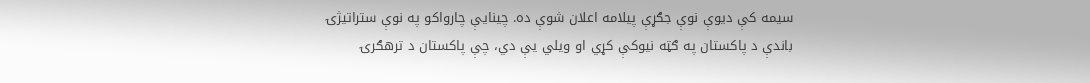سیمه کې دیوې نوې جګړې پیلامه اعلان شوې ده. چینایې چارواکو په نوې ستراتيژۍ باندې د پاکستان په ګټه نیوکې کړي او ویلي يې دي، چې پاکستان د ترهګرۍ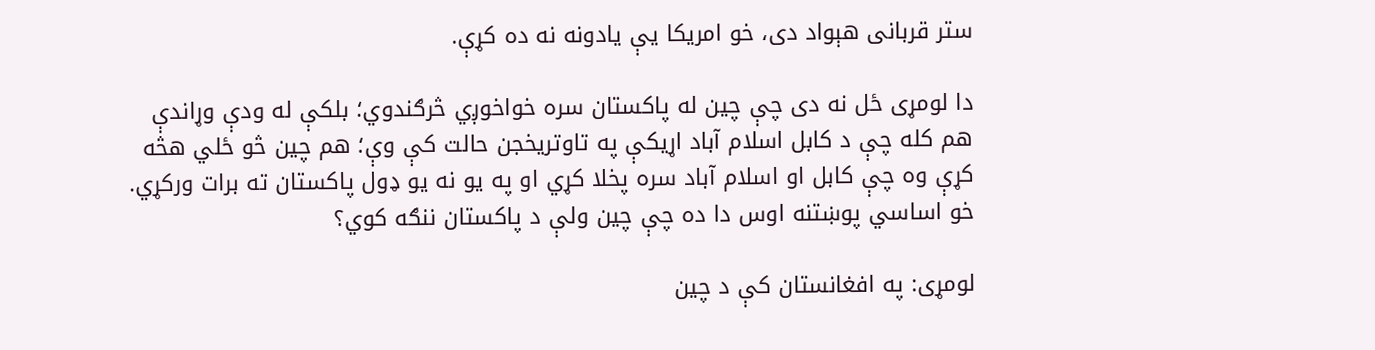ستر قربانی هېواد دی، خو امریکا يې یادونه نه ‌ده کړې.

دا لومړی ځل نه دی چې چين له پاکستان سره خواخوږي څرګندوي؛ بلکې له ودې وړاندې هم کله چې د کابل اسلام آباد اړيکې په تاوتريخجن حالت کې وې؛ هم چين څو ځلي هڅه کړې وه چې کابل او اسلام آباد سره پخلا کړي او په يو نه يو ډول پاکستان ته برات ورکړي. خو اساسي پوښتنه اوس دا ده چې چين ولې د پاکستان ننګه کوي؟

لومړی: په افغانستان کې د چين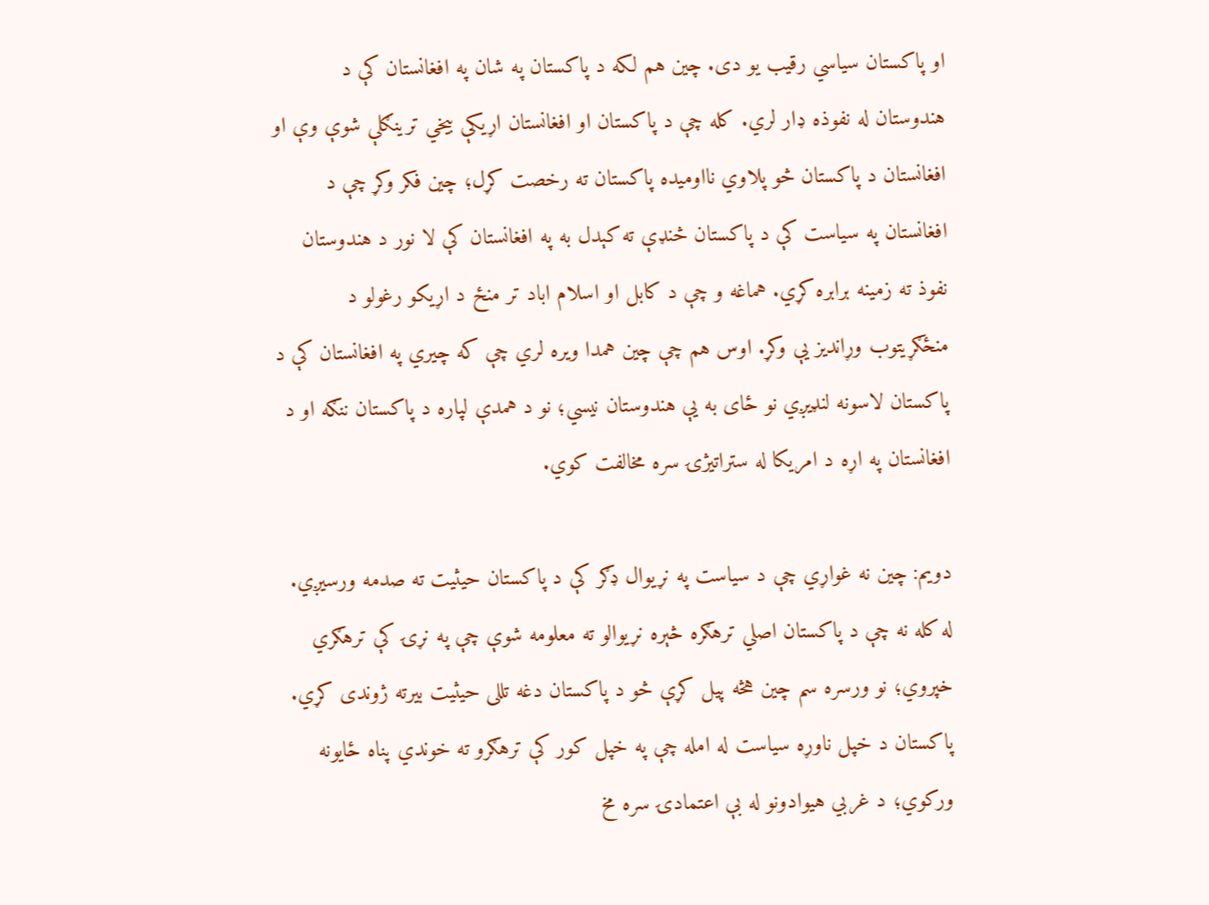او پاکستان سياسي رقيب يو دی. چين هم لکه د پاکستان په شان په افغانستان کې د هندوستان له نفوذه ډار لري. کله چې د پاکستان او افغانستان اړيکې بيخي ترينګلې شوې وې او افغانستان د پاکستان څو پلاوي نااوميده پاکستان ته رخصت کړل؛ چين فکر وکړ چې د افغانستان په سياست کې د پاکستان څنډې ته کېدل به په افغانستان کې لا نور د هندوستان نفوذ ته زمينه برابره کړي. هماغه و چې د کابل او اسلام اباد تر منځ د اړيکو رغولو د منځګړيتوب وړانديز يې وکړ. اوس هم چې چين همدا ويره لري چې که چيري په افغانستان کې د پاکستان لاسونه لنډيږي نو ځای به يې هندوستان نيسي؛ نو د همدې لپاره د پاکستان ننګه او د افغانستان په اړه د امریکا له ستراتيژۍ سره مخالفت کوي.

دويم: چين نه غواړي چې د سياست په نړيوال ډګر کې د پاکستان حيثيت ته صدمه ورسيږي. له کله نه چې د پاکستان اصلي ترهګره څېره نړيوالو ته معلومه شوې چې په نړۍ کې ترهګري خپروي؛ نو ورسره سم چين هڅه پيل کړې څو د پاکستان دغه تللی حيثيت بيرته ژوندی کړي. پاکستان د خپل ناوړه سياست له امله چې په خپل کور کې ترهګرو ته خوندي پناه ځايونه ورکوي؛ د غربي هيوادونو له بې اعتمادۍ سره مخ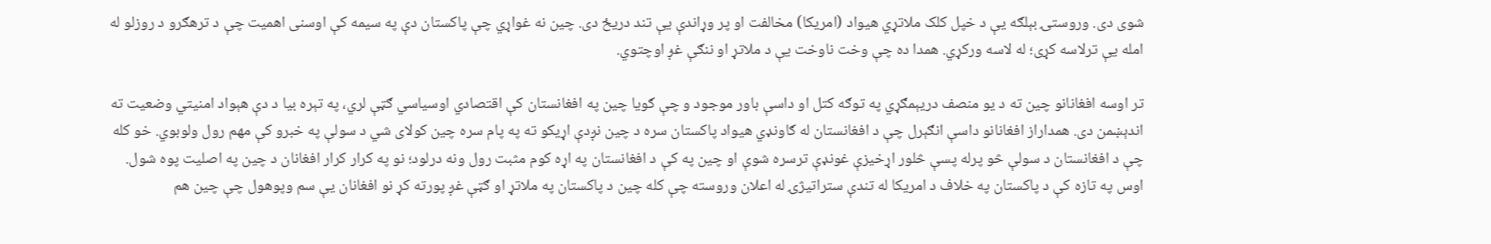شوی دی. وروستۍ بېلګه يې د خپل کلک ملاتړي هيواد (امريکا) مخالفت او پر وړاندې يې تند دريځ دی. چين نه غواړي چې پاکستان دې په سيمه کې اوسنی اهميت چې د ترهګرو د روزلو له امله يې ترلاسه کړی؛ له لاسه ورکړي. همدا ده چې وخت ناوخت يې د ملاتړ او ننګې غږ اوچتوي.

تر اوسه افغانانو چين ته د يو منصف دريېمګړي په توګه کتل او داسې باور موجود و چې ګويا چین په افغانستان کې اقتصادي اوسیاسي ګټې لري، په تېره بیا د دې هېواد امنیتي وضعیت ته اندېښمن دی. همداراز افغانانو داسې انګېرل چې د افغانستان له ګاونډي هيواد پاکستان سره د چین نږدې اړیکو ته په پام سره چين کولای شي د سولې په خبرو کې مهم رول ولوبوي. خو کله چې د افغانستان د سولې څو پرله پسې څلور اړخيزې غونډې ترسره شوې او چين په کې د افغانستان په اړه کوم مثبت رول ونه درلود؛ نو په کرار کرار افغانان د چين په اصليت پوه شول. اوس په تازه کې د پاکستان په خلاف د امریکا له تندې ستراتيژۍ له اعلان وروسته چې کله چين د پاکستان په ملاتړ او ګټې غږ پورته کړ نو افغانان يې سم وپوهول چې چين هم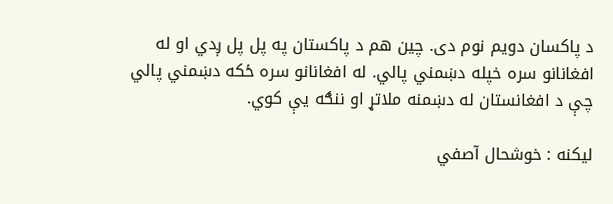د پاکسان دويم نوم دی. چين هم د پاکستان په پل پل ږدي او له افغانانو سره خپله دښمني پالي. له افغانانو سره ځکه دښمني پالي چې د افغانستان له دښمنه ملاتړ او ننګه يې کوي.

لیکنه : خوشحال آصفي